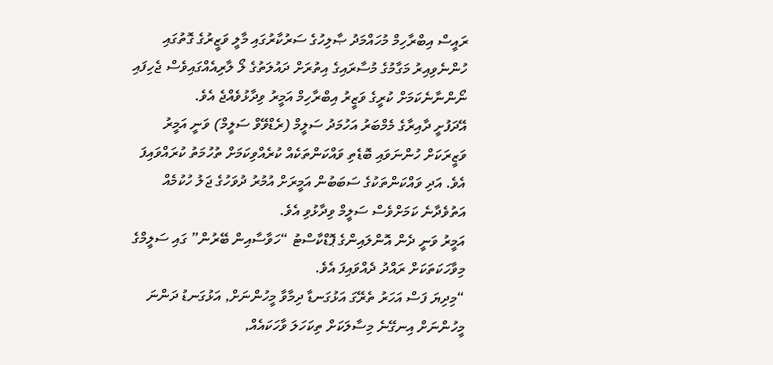ރައީސް އިބްރާހިމް މުހައްމަދު ޞާލިހުގެ ސަރުކާރުގައި މާލީ ވަޒީރުގެ ގޮތުގައި ހުންނެވިއިރު މަގާމުގެ މުސާރައިގެ އިތުރަށް ދައުލަތުގެ ލޯ ލާރިއެއްގައިވެސް ޖެހިފައި ނޯންނާނެކަމަށް ކުރީގެ ވަޒީރު އިބްރާހިމް އަމީރު ވިދާޅުވެއްޖެ އެވެ.
އޭދަފުށީ ދާއިރާގެ މެމްބަރު އަހުމަދު ސަލީމް (ރެޑްވޭވް ސަލީމް) ވަނީ އަމީރު ވަޒީރަކަށް ހުންނަވައި ބޮޑެތި ވައްކަންތަކެއް ކުރެއްވިކަމަށް ތުހުމަތު ކުރައްވައިފަ އެވެ. އަދި ވައްކަންތަކުގެ ސަބަބުން އަމީރަށް އުމުރު ދުވަހުގެ ޖަލު ހުކުމެއް އަތުވެދާނެ ކަމަށްވެސް ސަލީމް ވިދާޅުވި އެވެ.
އަމީރު ވަނީ ދެން އޮންލައިންގެ ޕޮޑްކާސްޓު “ހަވާސާއިން ބޭރުން” ގައި ސަލީމްގެ މިވާހަކަތަކަށް ރައްދު ދެއްވައިފަ އެވެ.
“މިދިޔަ ފަސް އަހަރު ތެރޭގަ އަޅުގަނޑާ ދިމާވާ މީހުންނަށް, އަޅުގަނޑު ދަންނަ މީހުންނަށް އިނގޭނެ މިސާލަކަށް ތިކަހަލަ ވާހަކައެއް,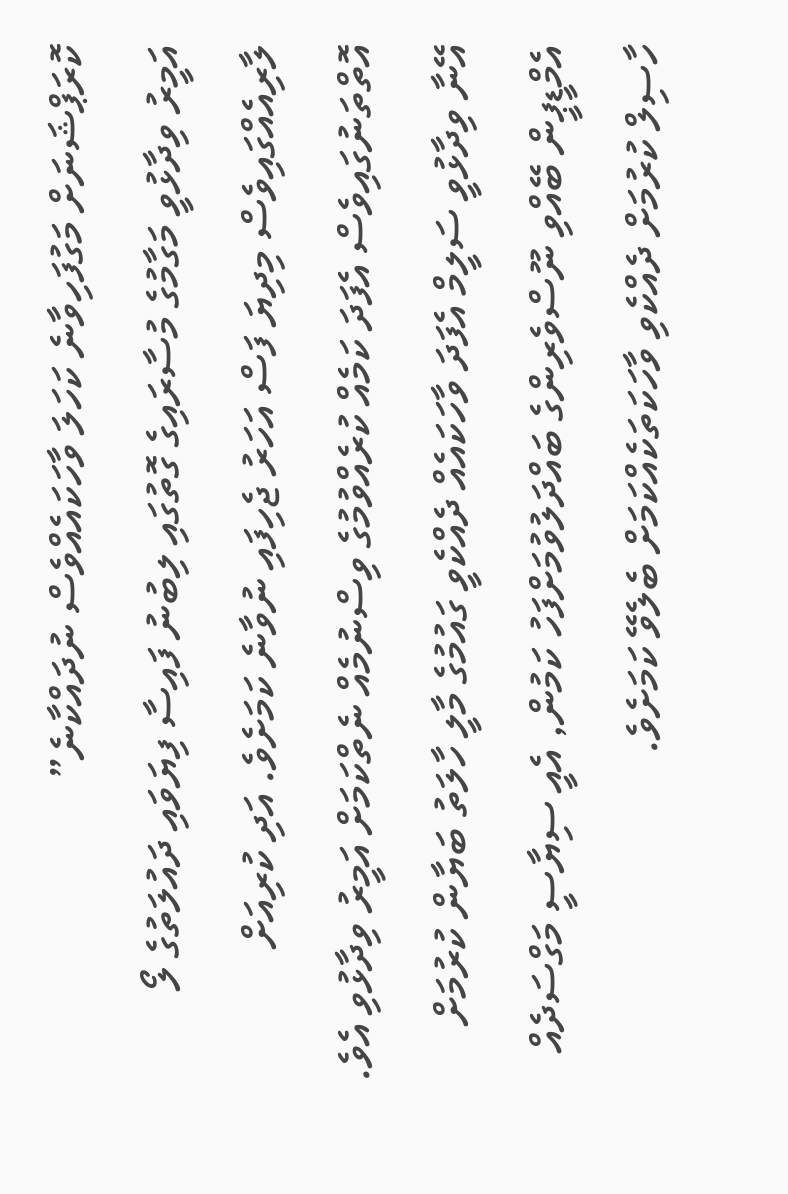ކޮރަޕްޝަނަށް މަގުފަހިވާނެ ކަހަލަ ވާހަކައެއްވެސް ނުދައްކާނެ”
އަމީރު ވިދާޅުވީ މަގާމުގެ މުސާރައިގެ ގޮތުގައި ލިބުނު ފައިސާ ފިޔަވައި ދައުލަތުގެ ލޯ ލާރިއެއްގައިވެސް މިދިޔަ ފަސް އަހަރު ޖެހިފައި ނުވާނެ ކަމަށެވެ. އަދި ކުރިއަށް އޮތްތަނުގައިވެސް އެފަދަ ކަމެއް ކުރެއްވުމުގެ ވިސްނުމެއް ނެތްކަމަށް އަމީރު ވިދާޅުވި އެވެ.
އޭނާ ވިދާޅުވީ ސަލީމް އެފަދަ ވާހަކައެއް ދެއްކެވީ ގައުމުގެ މާލީ ހާލަތު ބަޔާން ކުރުމަށް އެމްޑީޕީން ބޭއްވި ނޫސްވެރިންގެ ބައްދަލުވުމަށްފަހު ކަމުން, އެއީ ސިޔާސީ މަގްސަދެއް ހާސިލް ކުރުމަށް ދެއްކެވި ވާހަކަތަކެއްކަމަށް ބެލެވޭ ކަމަށެވެ.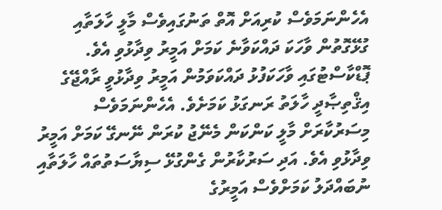އެހެންނަމަވެސް ކުރިއަށް އޮތް ތަނުގައިވެސް މާލީ ހާލަތާއި ގުޅޭގޮތުން ވާހަކަ ދައްކަވާނެ ކަމަށް އަމީރު ވިދާޅުވި އެވެ.
ޕޮޑްކާސްޓުގައި ވާހަކަފުޅު ދައްކަވަމުން އަމީރު ވިދާޅުވީ ރާއްޖޭގެ އިޤްތިޞާދީ ހާލަތު ރަނގަޅު ކަމަށެވެ. އެހެންނަމަވެސް މިސަރުކާރަށް މާލީ ކަންކަން މެނޭޖު ކުރަން ނޭނގޭ ކަމަށް އަމީރު ވިދާޅުވި އެވެ. އަދި ސަރުކާރުން ގެންގުޅޭ ސިޔާސަތުތައް ހާލަތާއި ނުބައްދަލު ކަމަށްވެސް އަމީރުގެ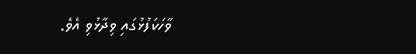ވާހަކަފުޅުގައި ވިދާޅުވި އެވެ.